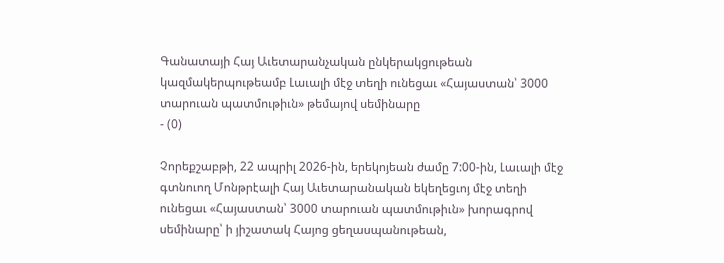Գանատայի Հայ Աւետարանչական ընկերակցութեան կազմակերպութեամբ Լաւալի մէջ տեղի ունեցաւ «Հայաստան՝ 3000 տարուան պատմութիւն» թեմայով սեմինարը
- (0)

Չորեքշաբթի, 22 ապրիլ 2026-ին, երեկոյեան ժամը 7:00-ին, Լաւալի մէջ գտնուող Մոնթրէալի Հայ Աւետարանական եկեղեցւոյ մէջ տեղի ունեցաւ «Հայաստան՝ 3000 տարուան պատմութիւն» խորագրով սեմինարը՝ ի յիշատակ Հայոց ցեղասպանութեան,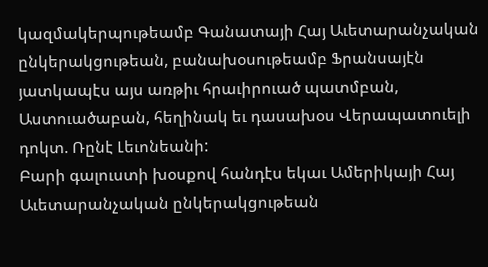կազմակերպութեամբ Գանատայի Հայ Աւետարանչական ընկերակցութեան, բանախօսութեամբ Ֆրանսայէն յատկապէս այս առթիւ հրաւիրուած պատմբան, Աստուածաբան, հեղինակ եւ դասախօս Վերապատուելի դոկտ. Ռընէ Լեւոնեանի:
Բարի գալուստի խօսքով հանդէս եկաւ Ամերիկայի Հայ Աւետարանչական ընկերակցութեան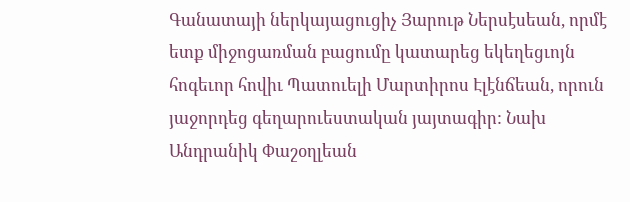Գանատայի ներկայացուցիչ Յարութ Ներսէսեան, որմէ ետք միջոցառման բացումը կատարեց եկեղեցւոյն հոգեւոր հովիւ Պատուելի Մարտիրոս Էլէնճեան, որուն յաջորդեց գեղարուեստական յայտագիր: Նախ Անդրանիկ Փաշօղլեան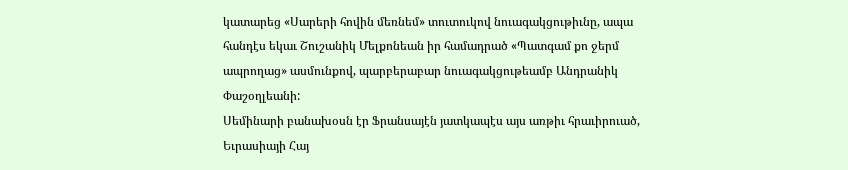կատարեց «Սարերի հովին մեռնեմ» տուտուկով նուագակցութիւնը, ապա հանդէս եկաւ Շուշանիկ Մելքոնեան իր համադրած «Պատգամ քո ջերմ ապրողաց» ասմունքով, պարբերաբար նուագակցութեամբ Անդրանիկ Փաշօղլեանի:
Սեմինարի բանախօսն էր Ֆրանսայէն յատկապէս այս առթիւ հրաւիրուած, Եւրասիայի Հայ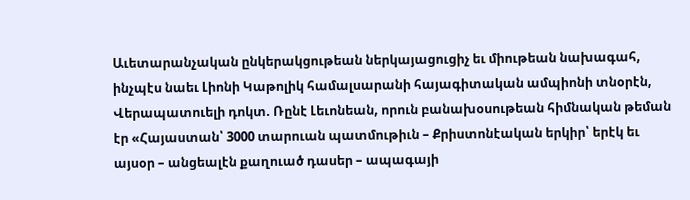Աւետարանչական ընկերակցութեան ներկայացուցիչ եւ միութեան նախագահ, ինչպէս նաեւ Լիոնի Կաթոլիկ համալսարանի հայագիտական ամպիոնի տնօրէն, Վերապատուելի դոկտ. Ռընէ Լեւոնեան, որուն բանախօսութեան հիմնական թեման էր «Հայաստան՝ 3000 տարուան պատմութիւն – Քրիստոնէական երկիր՝ երէկ եւ այսօր – անցեալէն քաղուած դասեր – ապագայի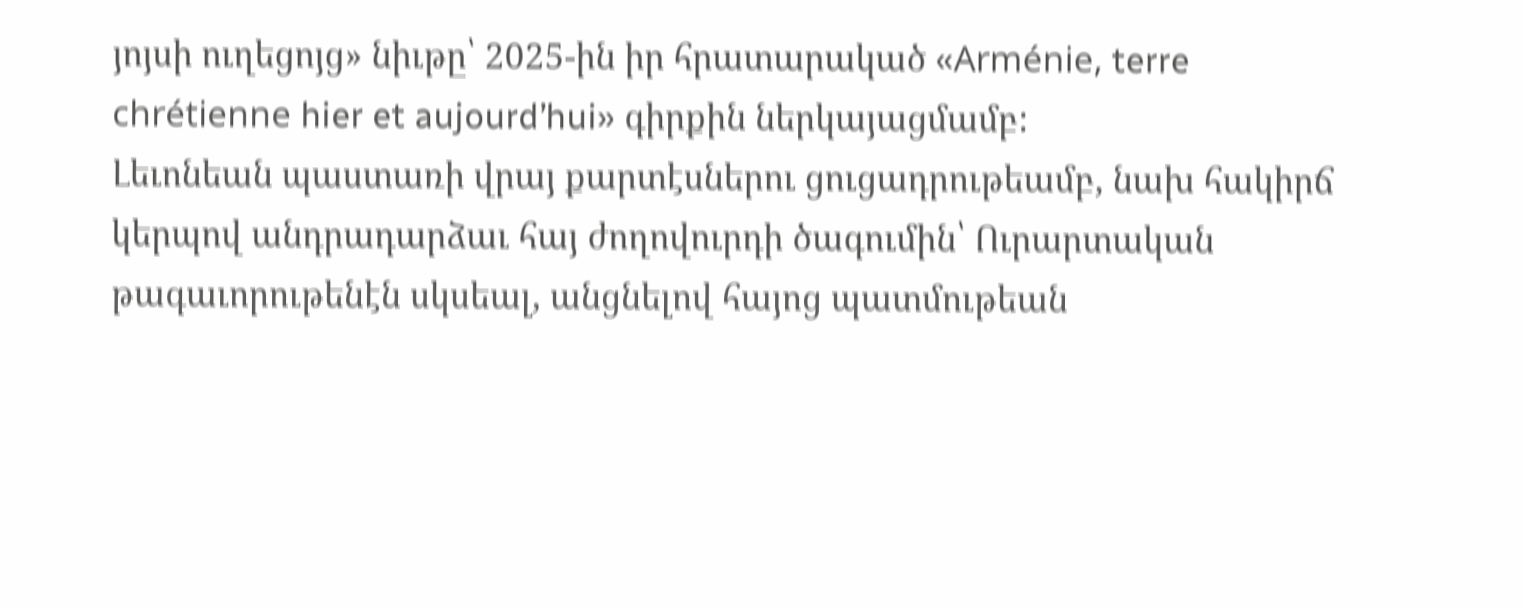յոյսի ուղեցոյց» նիւթը՝ 2025-ին իր հրատարակած «Arménie, terre chrétienne hier et aujourd’hui» գիրքին ներկայացմամբ:
Լեւոնեան պաստառի վրայ քարտէսներու ցուցադրութեամբ, նախ հակիրճ կերպով անդրադարձաւ հայ ժողովուրդի ծագումին՝ Ուրարտական թագաւորութենէն սկսեալ, անցնելով հայոց պատմութեան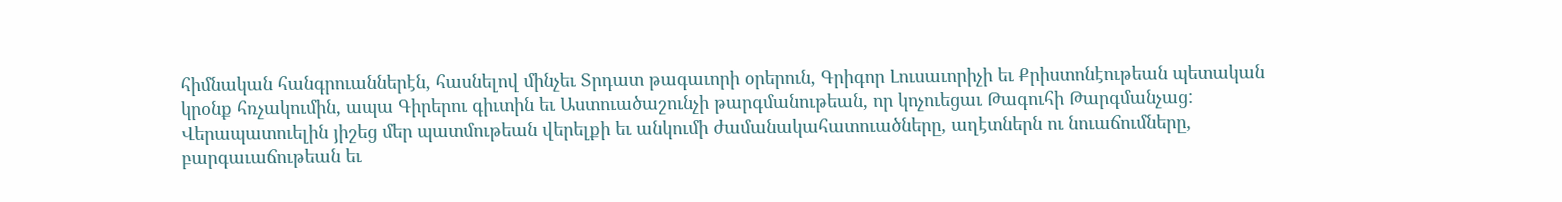հիմնական հանգրուաններէն, հասնելով մինչեւ Տրդատ թագաւորի օրերուն, Գրիգոր Լուսաւորիչի եւ Քրիստոնէութեան պետական կրօնք հռչակումին, ապա Գիրերու գիւտին եւ Աստուածաշունչի թարգմանութեան, որ կոչուեցաւ Թագուհի Թարգմանչաց:
Վերապատուելին յիշեց մեր պատմութեան վերելքի եւ անկումի ժամանակահատուածները, աղէտներն ու նուաճումները, բարգաւաճութեան եւ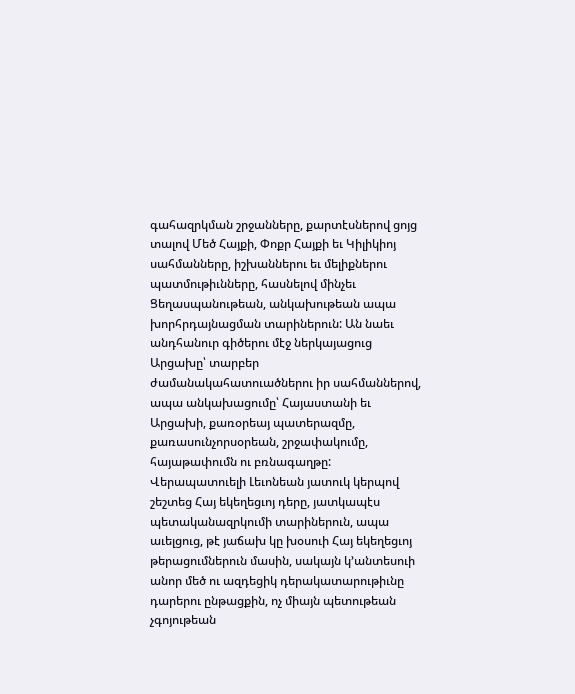գահազրկման շրջանները, քարտէսներով ցոյց տալով Մեծ Հայքի, Փոքր Հայքի եւ Կիլիկիոյ սահմանները, իշխաններու եւ մելիքներու պատմութիւնները, հասնելով մինչեւ Ցեղասպանութեան, անկախութեան ապա խորհրդայնացման տարիներուն: Ան նաեւ անդհանուր գիծերու մէջ ներկայացուց Արցախը՝ տարբեր ժամանակահատուածներու իր սահմաններով, ապա անկախացումը՝ Հայաստանի եւ Արցախի, քառօրեայ պատերազմը, քառասունչորսօրեան, շրջափակումը, հայաթափումն ու բռնագաղթը:
Վերապատուելի Լեւոնեան յատուկ կերպով շեշտեց Հայ եկեղեցւոյ դերը, յատկապէս պետականազրկումի տարիներուն, ապա աւելցուց, թէ յաճախ կը խօսուի Հայ եկեղեցւոյ թերացումներուն մասին, սակայն կ’անտեսուի անոր մեծ ու ազդեցիկ դերակատարութիւնը դարերու ընթացքին, ոչ միայն պետութեան չգոյութեան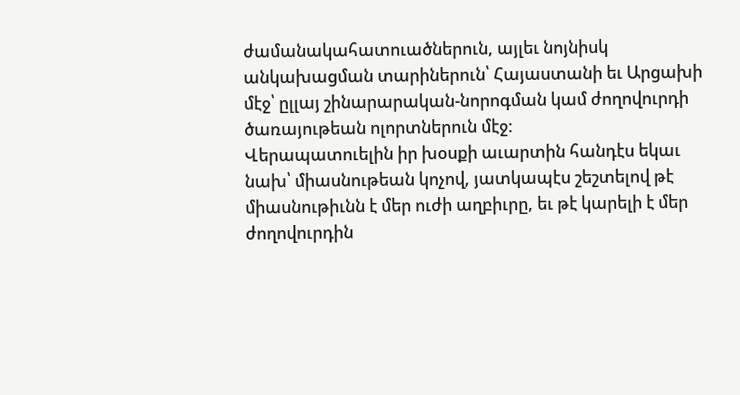ժամանակահատուածներուն, այլեւ նոյնիսկ անկախացման տարիներուն՝ Հայաստանի եւ Արցախի մէջ՝ ըլլայ շինարարական-նորոգման կամ ժողովուրդի ծառայութեան ոլորտներուն մէջ:
Վերապատուելին իր խօսքի աւարտին հանդէս եկաւ նախ՝ միասնութեան կոչով, յատկապէս շեշտելով թէ միասնութիւնն է մեր ուժի աղբիւրը, եւ թէ կարելի է մեր ժողովուրդին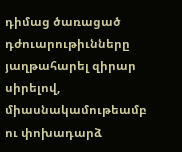դիմաց ծառացած դժուարութիւնները յաղթահարել զիրար սիրելով, միասնակամութեամբ ու փոխադարձ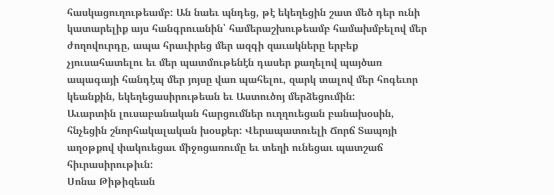հասկացուղութեամբ: Ան նաեւ պնդեց, թէ եկեղեցին շատ մեծ դեր ունի կատարելիք այս հանգրուանին՝ համերաշխութեամբ համախմբելով մեր ժողովուրդը, ապա հրաւիրեց մեր ազգի զաւակները երբեք չյուսահատելու եւ մեր պատմութենէն դասեր քաղելով պայծառ ապագայի հանդէպ մեր յոյսը վառ պահելու, զարկ տալով մեր հոգեւոր կեանքին, եկեղեցասիրութեան եւ Աստուծոյ մերձեցումին:
Աւարտին լուսաբանական հարցումներ ուղղուեցան բանախօսին, հնչեցին շնորհակալական խօսքեր: Վերապատուելի Ճորճ Տապոյի աղօթքով փակուեցաւ միջոցառումը եւ տեղի ունեցաւ պատշաճ հիւրասիրութիւն:
Սոնա Թիթիզեան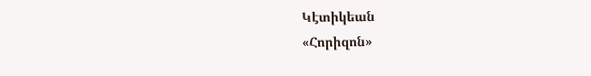Կէտիկեան
«Հորիզոն»